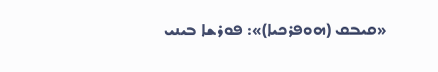«ܩܝܒܩ (ܗܘܦܪܟܝܐ)»: ܦܘܪܫܐ ܒܝܢܝ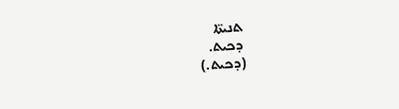ܬܢܝܬ̈ܐ
ܕܟܝܬ.
(ܕܟܝܬ.)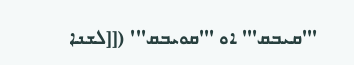'''ܩܝܒܩ''' ܐܘ '''ܩܘܝܒܩ''' ([[ܠܫܢܐ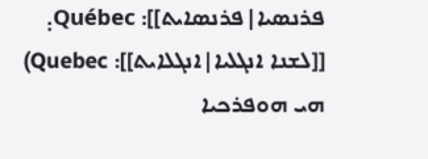ܦܪܢܣܝܐ|ܦܪܢܣܐܝܬ]]: Québec܄ [[ܠܫܢܐ ܐܢܓܠܝܐ|ܐܢܓܠܐܝܬ]]: Quebec) ܗܝ ܗܘܦܪܟܝܐ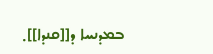ܒܡܕܢܚܐ ܕ[[ܩܢܕܐ]]܂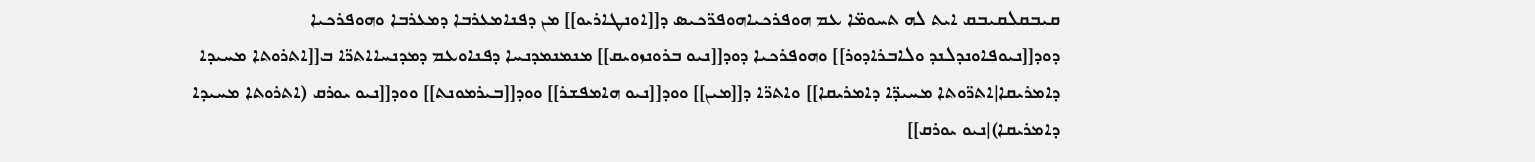ܩܝܒܩܠܩܝܒܩ ܐܝܬ ܠܗ ܬܚܘܡ̈ܐ ܥܡ ܗܘܦܪܟܝܐܗܘܦܪ̈ܟܝܣ ܕ[[ܐܘܢܛܐܪܝܘ]] ܡܢ ܕܦܢܐܡܥܪܒܐ ܕܡܥܪܒܐ ܘܗܘܦܪܟܝܐ ܕܘܕ[[ܢܝܘܦܐܘܢܕܠܢܕ ܘܠܐܒܪܐܕܘܪ]] ܘܗܘܦܪܟܝܐ ܕܘܕ[[ܢܝܘ ܒܪܘܢܙܘܝܩ]] ܡܢܡܢܡܕܢܚܐ ܕܦܢܐܘܥܡ ܕܡܕܢܚܐܐܬܪ̈ܐ ܒ[[ܐܬܪܘܬܐ ܡܚܝܕܐ ܕܐܡܪܝܩܐ|ܐܬܪ̈ܘܬܐ ܡܚܝܕ̈ܐ ܕܐܡܪܝܩܐ]] ܘܐܬܪ̈ܐ ܕ[[ܡܝܢ]] ܘܘܕ[[ܢܝܘ ܗܐܡܦܫܪ]] ܘܘܕ[[ܒܝܪܡܘܢܬ]] ܘܘܕ[[ܢܝܘ ܝܘܪܩ (ܐܬܪܘܬܐ ܡܚܝܕܐ ܕܐܡܪܝܩܐ)|ܢܝܘ ܝܘܪܩ]]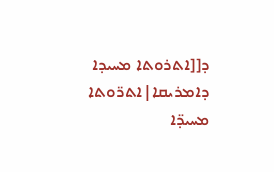ܕ[[ܐܬܪܘܬܐ ܡܚܝܕܐ ܕܐܡܪܝܩܐ|ܐܬܪ̈ܘܬܐ ܡܚܝܕ̈ܐ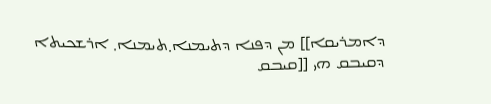ܕܐܡܪܝܩܐ]] ܡܢ ܕܦܢܐ ܕܬܝܡܢܐ܂ܬܝܡܢܐ܂ ܐܪܫܟܝܬܐ ܕܩܝܒܩ ܗܝ [[ܩܝܒܩ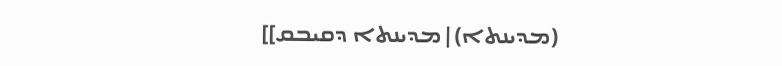(ܡܕܝܢܬܐ)|ܡܕܝܢܬܐ ܕܩܝܒܩ]]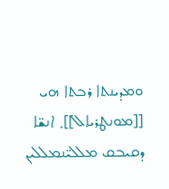ܘܡܕܝܢܬܐ ܪܒܬܐ ܗܝ [[ܡܘܢܛܪܝܐܠ]]܂ ܐܢܫ̈ܐ ܕܩܝܒܩ ܡܠܠܝ̈ܢܡܠܠܝܢ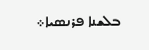ܒܠܫܢܐ ܦܪܢܣܝܐ܀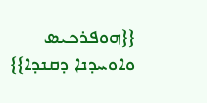{{ܗܘܦܪܟܝܣ ܘܐܘܚܕܢܐ ܕܩܢܕܐ}}